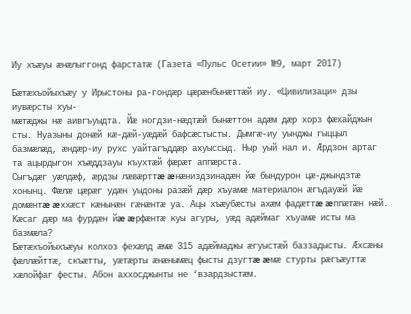Иу хъæуы æнæлыггонд фарстатæ (Газета «Пульс Осетии» №9, март 2017)

Бæтæхъойыхъæу у Ирыстоны ра-гондæр цæрæнбынæттæй иу. «Цивилизаци» дзы иувæрсты хуы-
мæтæджы нæ аивгъуыдта. Йæ ногдзи-нæдтæй бынæттон адæм дæр хорз фæхайджын сты. Нуазыны донæй кæ-дæй-уæдæй бафсæстысты. Дымгæ-иу уынджы гыццыл базмæлæд, æндæр-иу рухс уайтагъддæр ахуыссыд. Ныр уый нал и. Æрдзон артаг та ацырдыгон хъæддзауы къухтæй фæрæт аппæрста.
Сыгъдæг уæлдæф, æрдзы лæвæрттæ æнæниздзинадæн йæ бындурон цæ-джындзтæ хонынц. Фæлæ цæрæг удæн уыдоны разæй дæр хъуамæ материалон æгъдауæй йæ домæнтæ æххæст кæнынæн гæнæнтæ уа. Ацы хъæубæсты ахæм фадæттæ æппæтæн нæй. Кæсаг дæр ма фурдæн йæ æрфæнтæ куы агуры, уæд адæймаг хъуамæ исты ма базмæла?
Бæтæхъойыхъæуы колхоз фехæлд æмæ 315 адæймаджы æгуыстæй баззадысты. Æхсæны фæллæйттæ, скъæтты, уæтæрты æнæнымæц фысты дзугтæ æмæ стурты рæгъæуттæ хæлойфаг фесты. Абон аххосджынты не ‘взардзыстæм.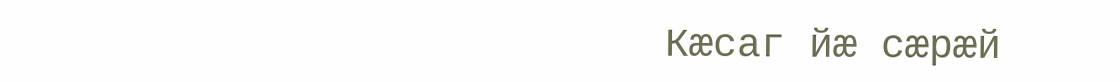Кæсаг йæ сæрæй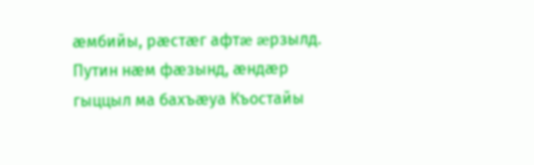æмбийы, рæстæг афтæ æрзылд. Путин нæм фæзынд, æндæр гыццыл ма бахъæуа Къостайы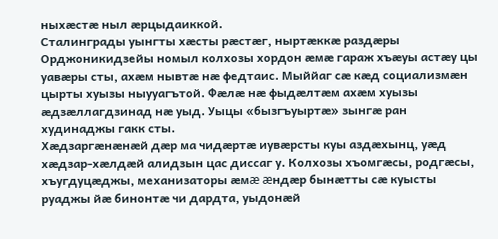ныхæстæ ныл æрцыдаиккой.
Сталинграды уынгты хæсты рæстæг, ныртæккæ раздæры Орджоникидзейы номыл колхозы хордон æмæ гараж хъæуы астæу цы уавæры сты, ахæм нывтæ нæ федтаис. Мыййаг сæ кæд социализмæн цырты хуызы ныууагътой. Фæлæ нæ фыдæлтæм ахæм хуызы æдзæллагдзинад нæ уыд. Уыцы «бызгъуыртæ» зынгæ ран худинаджы гакк сты.
Хæдзаргæнæнæй дæр ма чидæртæ иувæрсты куы аздæхынц, уæд хæдзар-хæлдæй алидзын цас диссаг у. Колхозы хъомгæсы, родгæсы, хъугдуцæджы, механизаторы æмæ æндæр бынæтты сæ куысты руаджы йæ бинонтæ чи дардта, уыдонæй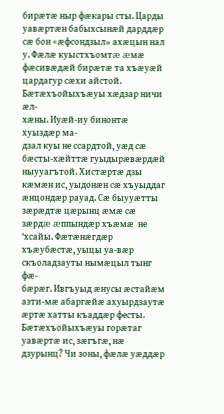бирæтæ ныр фæкары сты. Царды уавæртæн бабыхсынæй дарддæр сæ бон «æфсондзыл» ахæцын нал у. Фæлæ куыстхъомтæ æмæ фæсивæдæй бирæтæ та хъæуæй цардагур сæхи айстой.
Бæтæхъойыхъæуы хæдзар ничи æл-
хæны. Иуæй-иу бинонтæ хуыздæр ма-
дзал куы не ссардтой, уæд сæ бæсты-хæйттæ гуыдырæвæрдæй ныууагътой. Хистæртæ дзы кæмæн ис, уыдонæн сæ хъуыддаг æнцондæр рауад. Сæ быууæтты зæрæдтæ цæрынц æмæ сæ зæрдæ æппындæр хъæмæ  не ‘хсайы. Фæтæнæгдæр хъæубæстæ, уыцы уа-вæр скъоладзауты нымæцыл тынг фæ-
бæрæг. Ивгъуыд æнусы æстайæм азти-мæ абаргæйæ ахуырдзаутæ æртæ хатты къаддæр фесты.
Бæтæхъойыхъæуы горæтаг уавæртæ ис, зæгъгæ, нæ дзурынц? Чи зоны, фæлæ уæддæр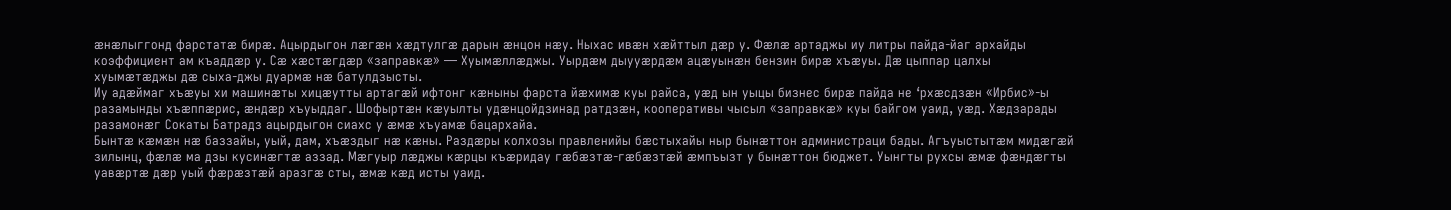æнæлыггонд фарстатæ бирæ. Ацырдыгон лæгæн хæдтулгæ дарын æнцон нæу. Ныхас ивæн хæйттыл дæр у. Фæлæ артаджы иу литры пайда-йаг архайды коэффициент ам къаддæр у. Сæ хæстæгдæр «заправкæ» — Хуымæллæджы. Уырдæм дыууæрдæм ацæуынæн бензин бирæ хъæуы. Дæ цыппар цалхы хуымæтæджы дæ сыха-джы дуармæ нæ батулдзысты.
Иу адæймаг хъæуы хи машинæты хицæутты артагæй ифтонг кæныны фарста йæхимæ куы райса, уæд ын уыцы бизнес бирæ пайда не ‘рхæсдзæн «Ирбис»-ы разамынды хъæппæрис, æндæр хъуыддаг. Шофыртæн кæуылты удæнцойдзинад ратдзæн, кооперативы чысыл «заправкæ» куы байгом уаид, уæд. Хæдзарады разамонæг Сокаты Батрадз ацырдыгон сиахс у æмæ хъуамæ бацархайа.
Бынтæ кæмæн нæ баззайы, уый, дам, хъæздыг нæ кæны. Раздæры колхозы правленийы бæстыхайы ныр бынæттон администраци бады. Агъуыстытæм мидæгæй зилынц, фæлæ ма дзы кусинæгтæ аззад. Мæгуыр лæджы кæрцы къæридау гæбæзтæ-гæбæзтæй æмпъызт у бынæттон бюджет. Уынгты рухсы æмæ фæндæгты уавæртæ дæр уый фæрæзтæй аразгæ сты, æмæ кæд исты уаид.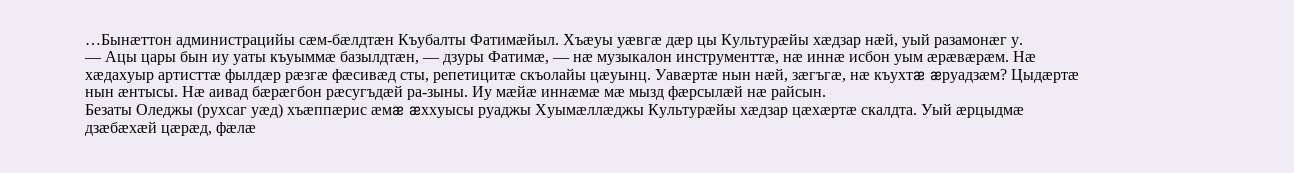…Бынæттон администрацийы сæм-бæлдтæн Къубалты Фатимæйыл. Хъæуы уæвгæ дæр цы Культурæйы хæдзар нæй, уый разамонæг у.
— Ацы цары бын иу уаты къуыммæ базылдтæн, — дзуры Фатимæ, — нæ музыкалон инструменттæ, нæ иннæ исбон уым æрæвæрæм. Нæ хæдахуыр артисттæ фылдæр рæзгæ фæсивæд сты, репетицитæ скъолайы цæуынц. Уавæртæ нын нæй, зæгъгæ, нæ къухтæ æруадзæм? Цыдæртæ нын æнтысы. Нæ аивад бæрæгбон рæсугъдæй ра-зыны. Иу мæйæ иннæмæ мæ мызд фæрсылæй нæ райсын.
Безаты Оледжы (рухсаг уæд) хъæппæрис æмæ æххуысы руаджы Хуымæллæджы Культурæйы хæдзар цæхæртæ скалдта. Уый æрцыдмæ дзæбæхæй цæрæд, фæлæ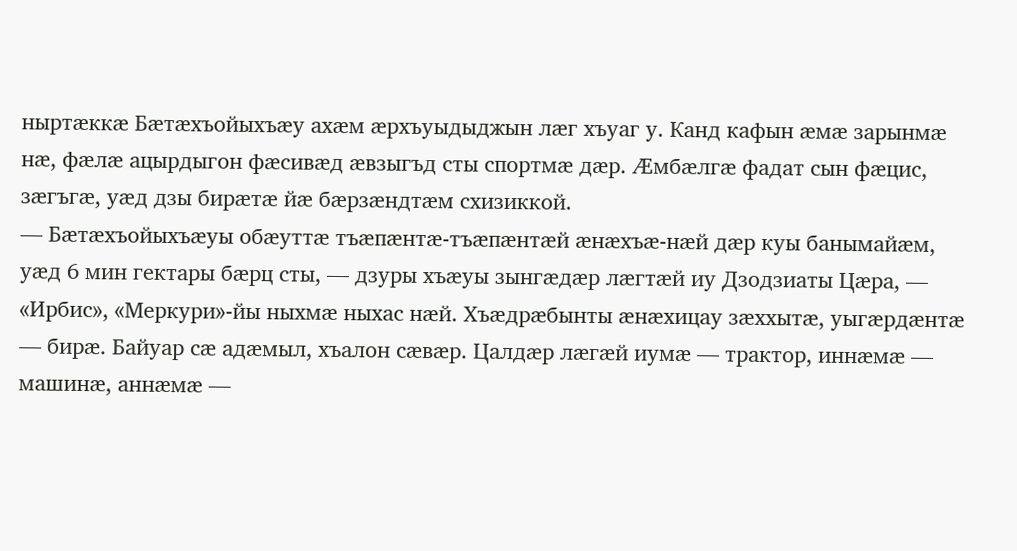ныртæккæ Бæтæхъойыхъæу ахæм æрхъуыдыджын лæг хъуаг у. Канд кафын æмæ зарынмæ нæ, фæлæ ацырдыгон фæсивæд æвзыгъд сты спортмæ дæр. Æмбæлгæ фадат сын фæцис, зæгъгæ, уæд дзы бирæтæ йæ бæрзæндтæм схизиккой.
— Бæтæхъойыхъæуы обæуттæ тъæпæнтæ-тъæпæнтæй æнæхъæ-нæй дæр куы банымайæм, уæд 6 мин гектары бæрц сты, — дзуры хъæуы зынгæдæр лæгтæй иу Дзодзиаты Цæра, — «Ирбис», «Меркури»-йы ныхмæ ныхас нæй. Хъæдрæбынты æнæхицау зæххытæ, уыгæрдæнтæ — бирæ. Байуар сæ адæмыл, хъалон сæвæр. Цалдæр лæгæй иумæ — трактор, иннæмæ — машинæ, аннæмæ —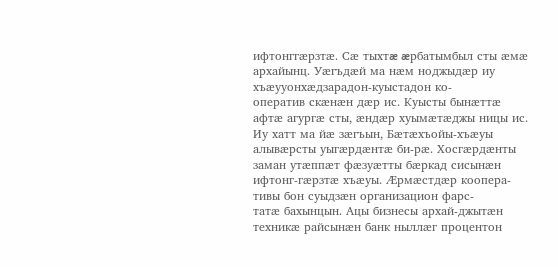ифтонггæрзтæ. Сæ тыхтæ æрбатымбыл сты æмæ архайынц. Уæгъдæй ма нæм ноджыдæр иу хъæууонхæдзарадон-куыстадон ко-
оператив скæнæн дæр ис. Куысты бынæттæ афтæ агургæ сты, æндæр хуымæтæджы ницы ис.
Иу хатт ма йæ зæгъын, Бæтæхъойы-хъæуы алывæрсты уыгæрдæнтæ би-рæ. Хосгæрдæнты заман утæппæт фæзуæтты бæркад сисынæн ифтонг-гæрзтæ хъæуы. Æрмæстдæр коопера-тивы бон суыдзæн организацион фарс-
татæ бахынцын. Ацы бизнесы архай-джытæн техникæ райсынæн банк ныллæг процентон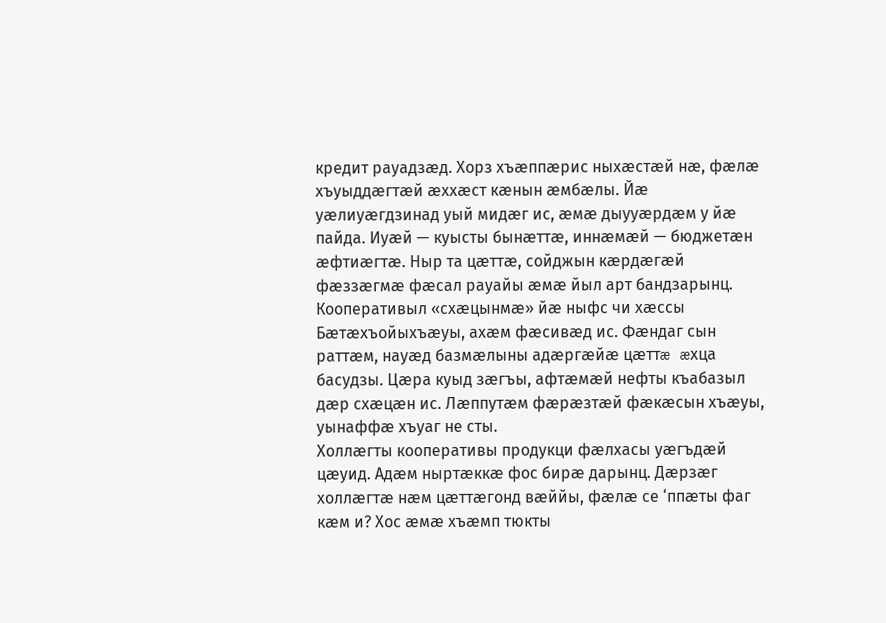кредит рауадзæд. Хорз хъæппæрис ныхæстæй нæ, фæлæ хъуыддæгтæй æххæст кæнын æмбæлы. Йæ уæлиуæгдзинад уый мидæг ис, æмæ дыууæрдæм у йæ пайда. Иуæй — куысты бынæттæ, иннæмæй — бюджетæн æфтиæгтæ. Ныр та цæттæ, сойджын кæрдæгæй фæззæгмæ фæсал рауайы æмæ йыл арт бандзарынц. Кооперативыл «схæцынмæ» йæ ныфс чи хæссы Бæтæхъойыхъæуы, ахæм фæсивæд ис. Фæндаг сын раттæм, науæд базмæлыны адæргæйæ цæттæ æхца басудзы. Цæра куыд зæгъы, афтæмæй нефты къабазыл дæр схæцæн ис. Лæппутæм фæрæзтæй фæкæсын хъæуы, уынаффæ хъуаг не сты.
Холлæгты кооперативы продукци фæлхасы уæгъдæй цæуид. Адæм ныртæккæ фос бирæ дарынц. Дæрзæг холлæгтæ нæм цæттæгонд вæййы, фæлæ се ‘ппæты фаг кæм и? Хос æмæ хъæмп тюкты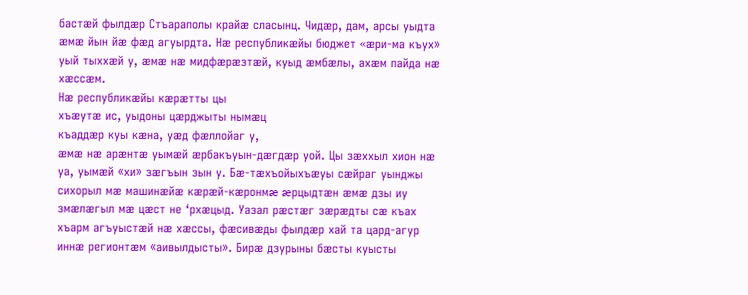бастæй фылдæр Стъараполы крайæ сласынц. Чидæр, дам, арсы уыдта æмæ йын йæ фæд агуырдта. Нæ республикæйы бюджет «æри-ма къух» уый тыххæй у, æмæ нæ мидфæрæзтæй, куыд æмбæлы, ахæм пайда нæ хæссæм.
Нæ республикæйы кæрæтты цы
хъæутæ ис, уыдоны цæрджыты нымæц
къаддæр куы кæна, уæд фæллойаг у,
æмæ нæ арæнтæ уымæй æрбакъуын-дæгдæр уой. Цы зæххыл хион нæ уа, уымæй «хи» зæгъын зын у. Бæ-тæхъойыхъæуы сæйраг уынджы сихорыл мæ машинæйæ кæрæй-кæронмæ æрцыдтæн æмæ дзы иу змæлæгыл мæ цæст не ‘рхæцыд. Уазал рæстæг зæрæдты сæ къах хъарм агъуыстæй нæ хæссы, фæсивæды фылдæр хай та цард-агур иннæ регионтæм «аивылдысты». Бирæ дзурыны бæсты куысты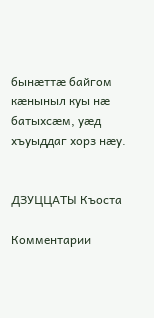бынæттæ байгом кæныныл куы нæ батыхсæм, уæд хъуыддаг хорз нæу.


ДЗУЦЦАТЫ Къоста

Комментарии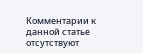Комментарии к данной статье отсутствуют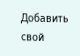Добавить свой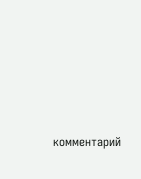комментарий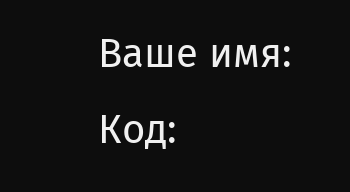Ваше имя:
Код: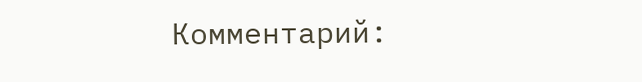Комментарий: